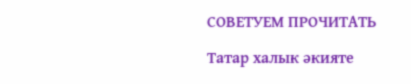СОВЕТУЕМ ПРОЧИТАТЬ

Татар халык әкияте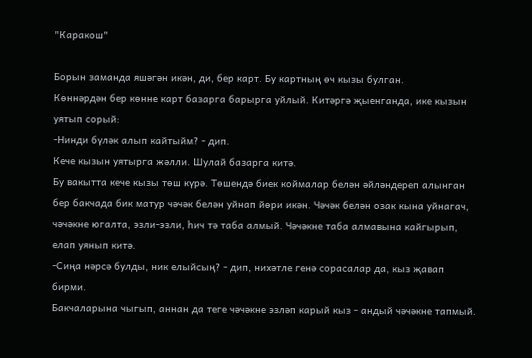"Каракош"

Борын заманда яшәгән икән, ди, бер карт. Бу картның өч кызы булган.
Көннәрдән бер көнне карт базарга барырга уйлый. Китәргә җыенганда, ике кызын уятып сорый:
-Нинди бүләк алып кайтыйм? - дип.
Кече кызын уятырга жәлли. Шулай базарга китә.
Бу вакытта кече кызы төш күрә. Төшендә биек коймалар белән әйләндереп алынган бер бакчада бик матур чәчәк белән уйнап йөри икән. Чәчәк белән озак кына уйнагач, чәчәкне югалта, эзли-эзли, һич тә таба алмый. Чәчәкне таба алмавына кайгырып, елап уянып китә.
-Сиңа нәрсә булды, ник елыйсың? - дип, нихәтле генә сорасалар да, кыз җавап бирми.
Бакчаларына чыгып, аннан да теге чәчәкне эзләп карый кыз - андый чәчәкне тапмый.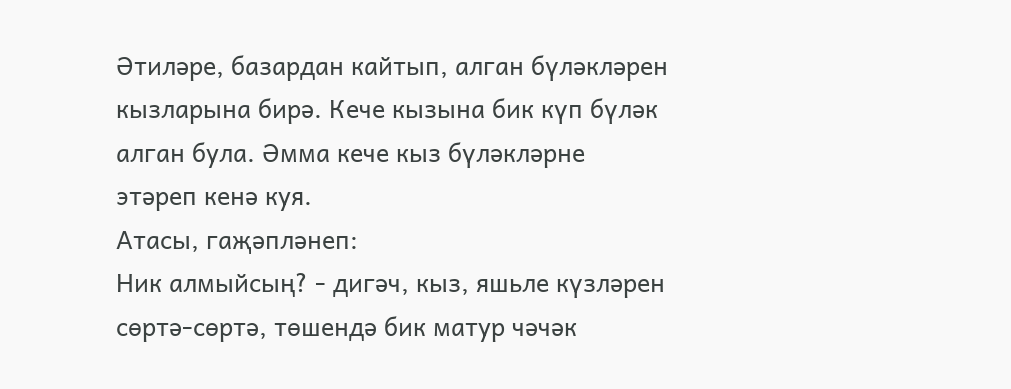Әтиләре, базардан кайтып, алган бүләкләрен кызларына бирә. Кече кызына бик күп бүләк алган була. Әмма кече кыз бүләкләрне этәреп кенә куя.
Атасы, гаҗәпләнеп:
Ник алмыйсың? - дигәч, кыз, яшьле күзләрен сөртә-сөртә, төшендә бик матур чәчәк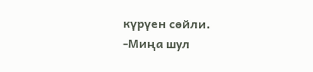күрүен сөйли.
-Миңа шул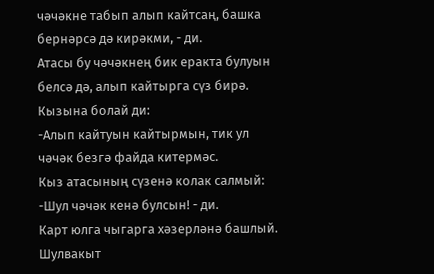чәчәкне табып алып кайтсаң, башка бернәрсә дә кирәкми, - ди.
Атасы бу чәчәкнең бик еракта булуын белсә дә, алып кайтырга сүз бирә. Кызына болай ди:
-Алып кайтуын кайтырмын, тик ул чәчәк безгә файда китермәс.
Кыз атасының сүзенә колак салмый:
-Шул чәчәк кенә булсын! - ди.
Карт юлга чыгарга хәзерләнә башлый. Шулвакыт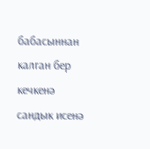бабасыннан калган бер кечкенә сандык исенә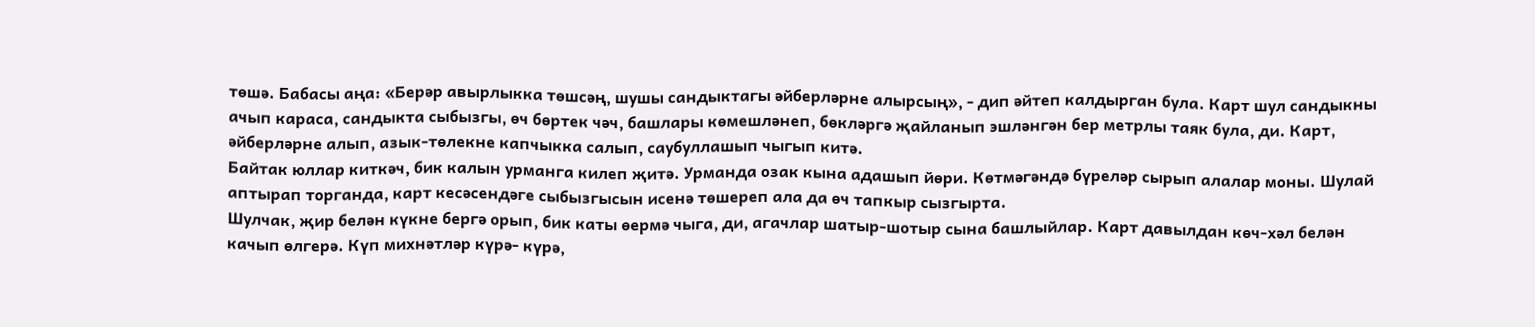төшә. Бабасы аңа: «Берәр авырлыкка төшсәң, шушы сандыктагы әйберләрне алырсың», - дип әйтеп калдырган була. Карт шул сандыкны ачып караса, сандыкта сыбызгы, өч бөртек чәч, башлары көмешләнеп, бөкләргә җайланып эшләнгән бер метрлы таяк була, ди. Карт, әйберләрне алып, азык-төлекне капчыкка салып, саубуллашып чыгып китә.
Байтак юллар киткәч, бик калын урманга килеп җитә. Урманда озак кына адашып йөри. Көтмәгәндә бүреләр сырып алалар моны. Шулай аптырап торганда, карт кесәсендәге сыбызгысын исенә төшереп ала да өч тапкыр сызгырта.
Шулчак, җир белән күкне бергә орып, бик каты өермә чыга, ди, агачлар шатыр-шотыр сына башлыйлар. Карт давылдан көч-хәл белән качып өлгерә. Күп михнәтләр күрә- күрә,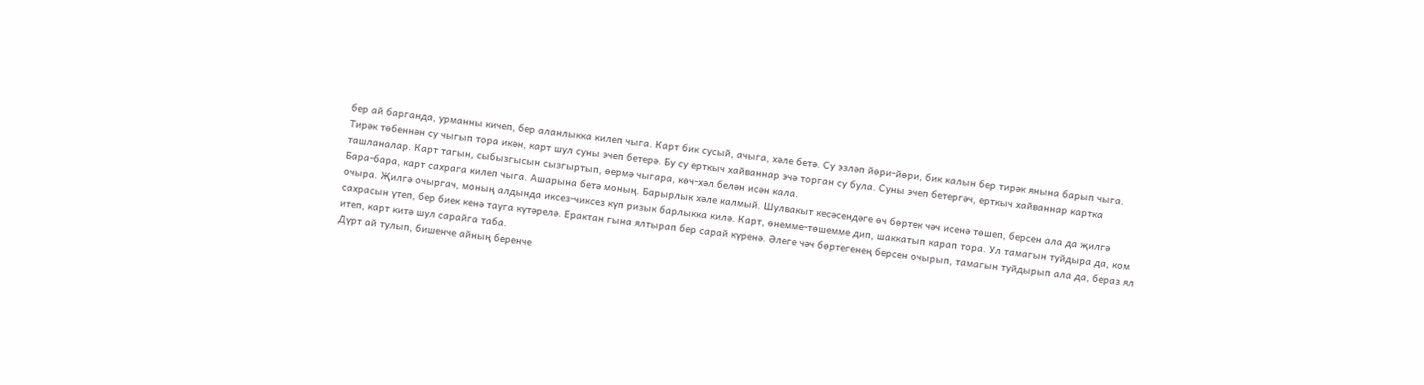бер ай барганда, урманны кичеп, бер аланлыкка килеп чыга. Карт бик сусый, ачыга, хәле бетә. Су эзләп йөри-йөри, бик калын бер тирәк янына барып чыга. Тирәк төбеннән су чыгып тора икән, карт шул суны эчеп бетерә. Бу су ерткыч хайваннар эчә торган су була. Суны эчеп бетергәч, ерткыч хайваннар картка ташланалар. Карт тагын, сыбызгысын сызгыртып, өермә чыгара, көч-хәл белән исән кала.
Бара-бара, карт сахрага килеп чыга. Ашарына бетә моның. Барырлык хәле калмый. Шулвакыт кесәсендәге өч бөртек чәч исенә төшеп, берсен ала да җилгә очыра. Җилгә очыргач, моның алдында иксез-чиксез күп ризык барлыкка килә. Карт, өнемме-төшемме дип, шаккатып карап тора. Ул тамагын туйдыра да, ком сахрасын үтеп, бер биек кенә тауга күтәрелә. Ерактан гына ялтырап бер сарай күренә. Әлеге чәч бөртегенең берсен очырып, тамагын туйдырып ала да, бераз ял итеп, карт китә шул сарайга таба.
Дүрт ай тулып, бишенче айның беренче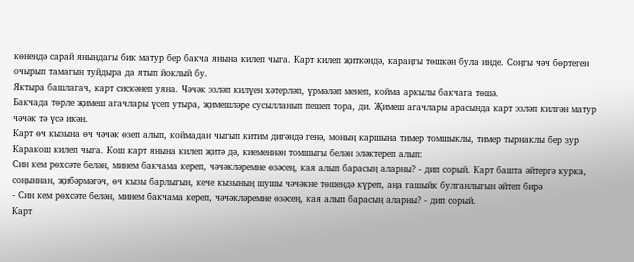көнендә сарай янындагы бик матур бер бакча янына килеп чыга. Карт килеп җиткәндә, караңгы төшкән була инде. Соңгы чәч бөртеген очырып тамагын туйдыра да ятып йоклый бу.
Яктыра башлагач, карт сискәнеп уяна. Чәчәк эзләп килүен хәтерләп, үрмәләп менеп, койма аркылы бакчага төшә.
Бакчада төрле җимеш агачлары үсеп утыра, җимешләре сусылланып пешеп тора, ди. Җимеш агачлары арасында карт эзләп килгән матур чәчәк тә үсә икән.
Карт өч кызына өч чәчәк өзеп алып, коймадан чыгып китим дигәндә генә, моның каршына тимер томшыклы, тимер тырнаклы бер зур Каракош килеп чыга. Кош карт янына килеп җитә дә, киеменнән томшыгы белән эләктереп алып:
Син кем рөхсәте белән, минем бакчама кереп, чәчәкләремне өзәсең, кая алып барасың аларны? - дип сорый. Карт башта әйтергә курка, соңыннан, җибәрмәгәч, өч кызы барлыгын, кече кызының шушы чәчәкне төшендә күреп, аңа гашыйк булганлыгын әйтеп бирә
- Син кем рөхсәте белән, минем бакчама кереп, чәчәкләремне өзәсең, кая алып барасың аларны? - дип сорый.
Карт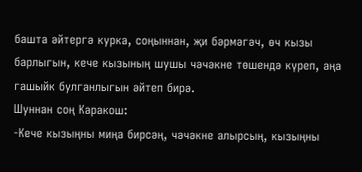башта әйтергә курка, соңыннан, җи бәрмәгәч, өч кызы барлыгын, кече кызының шушы чәчәкне төшендә күреп, аңа гашыйк булганлыгын әйтеп бирә.
Шуннан соң Каракош:
-Кече кызыңны миңа бирсәң, чәчәкне алырсың, кызыңны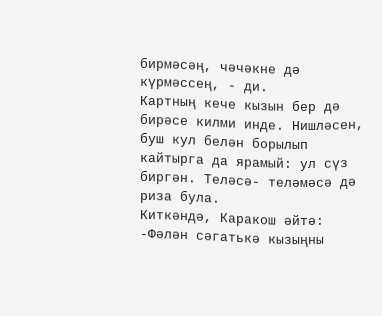бирмәсәң, чәчәкне дә күрмәссең, - ди.
Картның кече кызын бер дә бирәсе килми инде. Нишләсен, буш кул белән борылып кайтырга да ярамый: ул сүз биргән. Теләсә- теләмәсә дә риза була.
Киткәндә, Каракош әйтә:
-Фәлән сәгатькә кызыңны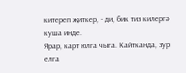китереп җиткер, - ди, бик тиз килергә куша инде.
Ярар, карт юлга чыга. Кайтканда, зур елга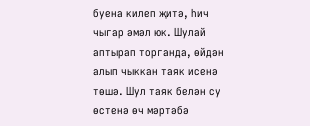буена килеп җитә, һич чыгар әмәл юк. Шулай аптырап торганда, өйдән алып чыккан таяк исенә төшә. Шул таяк белән су өстенә өч мәртәбә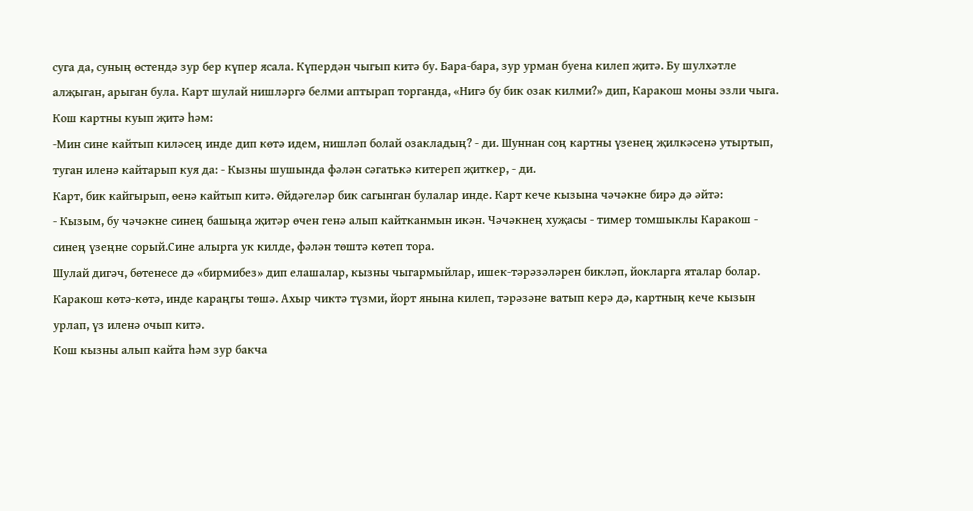суга да, суның өстендә зур бер күпер ясала. Күпердән чыгып китә бу. Бара-бара, зур урман буена килеп җитә. Бу шулхәтле алҗыган, арыган була. Карт шулай нишләргә белми аптырап торганда, «Нигә бу бик озак килми?» дип, Каракош моны эзли чыга. Кош картны куып җитә һәм:
-Мин сине кайтып киләсең инде дип көтә идем, нишләп болай озакладың? - ди. Шуннан соң картны үзенең җилкәсенә утыртып, туган иленә кайтарып куя да: - Кызны шушында фәлән сәгатькә китереп җиткер, - ди.
Карт, бик кайгырып, өенә кайтып китә. Өйдәгеләр бик сагынган булалар инде. Карт кече кызына чәчәкне бирә дә әйтә:
- Кызым, бу чәчәкне синең башыңа җитәр өчен генә алып кайтканмын икән. Чәчәкнең хуҗасы - тимер томшыклы Каракош - синең үзеңне сорый.Сине алырга ук килде, фәлән төштә көтеп тора.
Шулай дигәч, бөтенесе дә «бирмибез» дип елашалар, кызны чыгармыйлар, ишек-тәрәзәләрен бикләп, йокларга яталар болар.
Каракош көтә-көтә, инде караңгы төшә. Ахыр чиктә түзми, йорт янына килеп, тәрәзәне ватып керә дә, картның кече кызын урлап, үз иленә очып китә.
Кош кызны алып кайта һәм зур бакча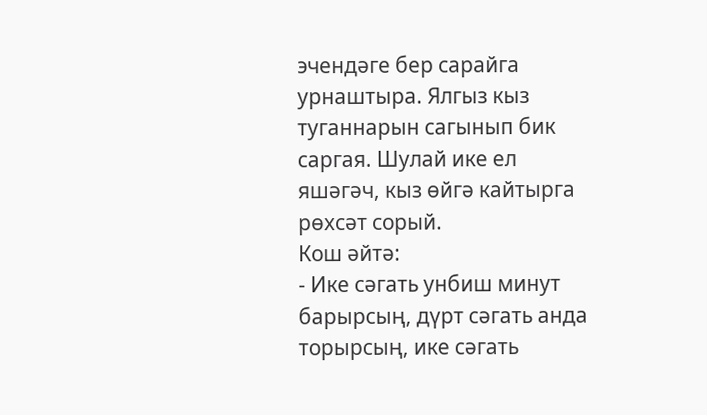эчендәге бер сарайга урнаштыра. Ялгыз кыз туганнарын сагынып бик саргая. Шулай ике ел яшәгәч, кыз өйгә кайтырга рөхсәт сорый.
Кош әйтә:
- Ике сәгать унбиш минут барырсың, дүрт сәгать анда торырсың, ике сәгать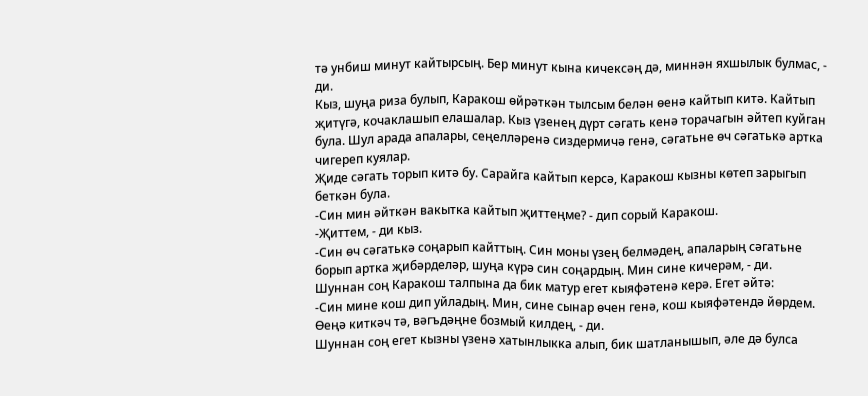тә унбиш минут кайтырсың. Бер минут кына кичексәң дә, миннән яхшылык булмас, - ди.
Кыз, шуңа риза булып, Каракош өйрәткән тылсым белән өенә кайтып китә. Кайтып җитүгә, кочаклашып елашалар. Кыз үзенең дүрт сәгать кенә торачагын әйтеп куйган була. Шул арада апалары, сеңелләренә сиздермичә генә, сәгатьне өч сәгатькә артка чигереп куялар.
Җиде сәгать торып китә бу. Сарайга кайтып керсә, Каракош кызны көтеп зарыгып беткән була.
-Син мин әйткән вакытка кайтып җиттеңме? - дип сорый Каракош.
-Җиттем, - ди кыз.
-Син өч сәгатькә соңарып кайттың. Син моны үзең белмәдең, апаларың сәгатьне борып артка җибәрделәр, шуңа күрә син соңардың. Мин сине кичерәм, - ди.
Шуннан соң Каракош талпына да бик матур егет кыяфәтенә керә. Егет әйтә:
-Син мине кош дип уйладың. Мин, сине сынар өчен генә, кош кыяфәтендә йөрдем. Өеңә киткәч тә, вәгъдәңне бозмый килдең, - ди.
Шуннан соң егет кызны үзенә хатынлыкка алып, бик шатланышып, әле дә булса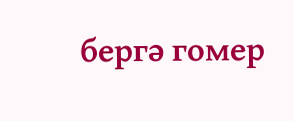бергә гомер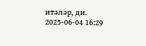итәләр, ди.
2025-06-04 16:29